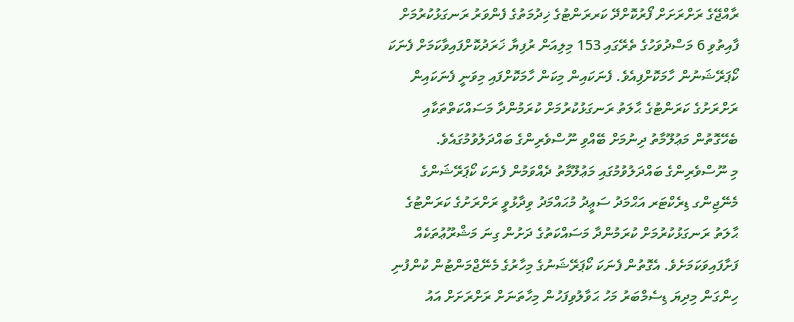ރާއްޖޭގެ ރަށްރަށަށް ފޯރުކޮށްދޭ ކަރރަންޓުގެ ޚިދުމަތުގެ ފެންވަރު ރަނގަޅުކުރުމަށް ފާއިތުވި 6 މަސްދުވަހުގެ ތެރޭގައި 153 މިލިއަން ރުފިޔާ ޚަރަދުކޮށްފައިވާކަމަށް ފެނަކަ ކޯޕަރޭޝަނުން ހާމަކޮށްފިއެވެ. ފެނަކައިން މިކަން ހާމަކޮށްފައި މިވަނީ ފެނަކައިން ރަށްރަށުގެ ކަރަންޓުގެ ޙާލަތު ރަނގަޅުކުރުމަށް ކުރަމުންދާ މަސައްކަތްތަކާއި ބެހޭގޮތުން މަޢުލޫމާތު ދިނުމަށް ބޭއްވި ނޫސްވެރިންގެ ބައްދަލުވުމުގައެވެ.
މި ނޫސްވެރިންގެ ބައްދަލުވުމުގައި މަޢުލޫމާތު ދެއްވަމުން ފެނަކަ ކޯޕަރޭޝަންގެ މެނޭޖިންގ ޑިރެކްޓަރ އަޙްމަދު ސަޢީދު މުޙައްމަދު ވިދާޅުވީ ރަށްރަށުގެ ކަރަންޓުގެ ޙާލަތު ރަނގަޅުކުރުމަށް ކުރަމުންދާ މަސައްކަތުގެ ދަށުން ގިނަ މަޝްރޫޢުތަކެއް ފަށާފައިވަކަމަށެވެ. އެގޮތުން ފެނަކަ ކޯޕަރޭޝަނުގެ މިހާރުގެ މެނޭޖްމަންޓުން ކުންފުނި ހިންގަން މިދިޔަ ޑިސެމްބަރު މަހު ޙަވާލުވިފަހުން މިހާތަނަށް ރަށްރަށަށް އައު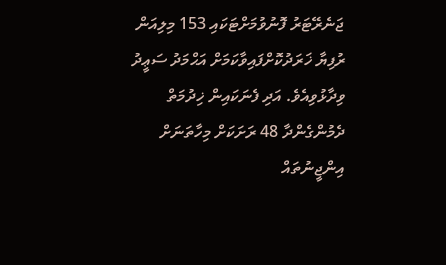ޖަނެރޭޓަރު ފޮނުވުމަށްޓަކައި 153 މިލިއަން ރުފިޔާ ޚަރަދުކޮށްފައިވާކަމަށް އަޙްމަދު ސަޢީދު ވިދާޅުވިއެވެ. އަދި ފެނަކައިން ޚިދުމަތް ދެމުންގެންދާ 48 ރަށަކަށް މިހާތަނަށް އިންޖީނުތައް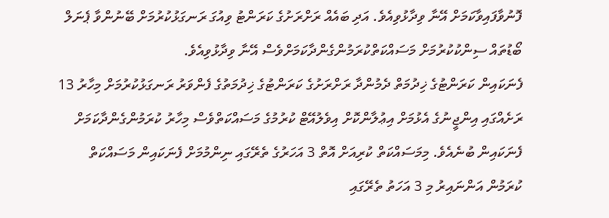ފޮނުވާފައިވާކަމަށް އޭނާ ވިދާޅުވިއެވެ. އަދި ބައެއް ރަށްރަށުގެ ކަރަންޓު ވިއުގަ ރަނގަޅުކުރުމަށް ބޭނުންވާ ޕެނަލް ބޯޑުތައް ސިންކުކުރުމަށް މަސައްކަތްކުރަމުންގެންދާކަމަށްވެސް އޭނާ ވިދާޅުވިއެވެ.
ފެނަކައިން ކަރަންޓުގެ ޚިދުމަތް ދެމުންދާ ރަށްރަށުގެ ކަރަންޓުގެ ޚިދުމަތުގެ ފެންވަރު ރަނގަޅުކުރުމަށް މިހާރު 13 ރަށެއްގައި އިންޖީނުގެ އެޅުމަށް އިޢުލާންކޮށް އިވެލުއޭޓް ކުރުމުގެ މަސައްކަތްވެސް މިހާރު ކުރަމުންގެންދާކަމަށް ފެނަކައިން ބުނެއެވެ. މިމަސައްކަތް ކުރިއަށް އޮތް 3 އަހަރުގެ ތެރޭގައި ނިންމުމަށް ފެނަކައިން މަސައްކަތް ކުރަމުން އަންނައިރު މި 3 އަހަތު ތެރޭގައި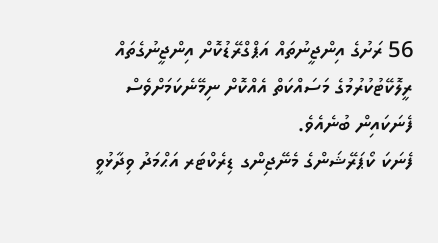56 ރަށުގެ އިންޖީނުތައް އަޕްގްރޭޑުކޮށް އިންޖީނުގެތައް ރީލޮކޭޓުކުރުމުގެ މަސައްކަތް އެއްކޮށް ނިމޭނެކަމަށްވެސް ފެނަކައިން ބުނެއެވެ.
ފެނަކަ ކޯޕަރޭޝަންގެ މެނޭޖިންގ ޑިރެކްޓަރ އަޙްމަދު ވިދާޅުވީ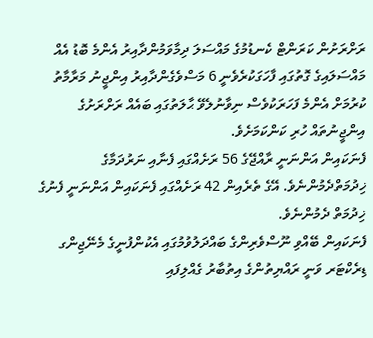ރަށްރަށުން ކަރަންޓް ކެނޑުމުގެ މައްސަލަ ދިމާވަމުންދާއިރު އެންމެ ބޮޑު އެއް މައްސަލައިގެ ގޮތުގައި ފާހަގަކުރެވެނީ 6 މަސްވެގެންދާއިރު އިންޖީނު މަރާމާތު ކުރުމަށް އެންމެ ފަހަރަކުވެސް ނިވާނުލެވޭ ޙާލަތުގައި ބައެއް ރަށްރަށުގެ އިންޖީނުތައް ހުރި ކަންކަމަށެވެ.
ފެނަކައިން އަންނަނީ ރާއްޖޭގެ 56 ރަށެއްގައި ފެނާއި ނަރުދަމާގެ ޚިދުމަތްދެމުންނެވެ. އޭގެ ތެރެއިން 42 ރަށެއްގައި ފެނަކައިން އަންނަނީ ފެނުގެ ޚިދުމަތް ދެމުންނެވެ.
ފެނަކައިން ބޭއްވި ނޫސްވެރިންގެ ބައްދަލުވުމުގައި އެކުންފުނީގެ މެނޭޖިންގ ޑިރެކްޓަރ ވަނީ ރައްޔިތުންގެ އިތުބާރު ގެއްލިފައި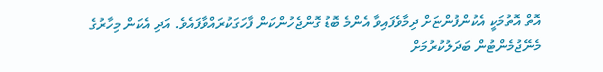އޮތް އޮތުމަކީ އެކުންފުންޏަށް ދިމާވެފައިވާ އެންމެ ބޮޑު ގޮންޖެހުންކަން ފާހަގަކުރައްވާފައެވެ. އަދި އެކަން މިހާރުގެ މެނޭޖުމެންޓުން ބަދަލުކުރުމަށް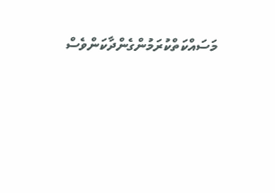މަސައްކަތްކުރަމުންގެންދާކަންވެސް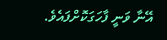އޭނާ ވަނީ ފާހަގަކޮށްފައެވެ.